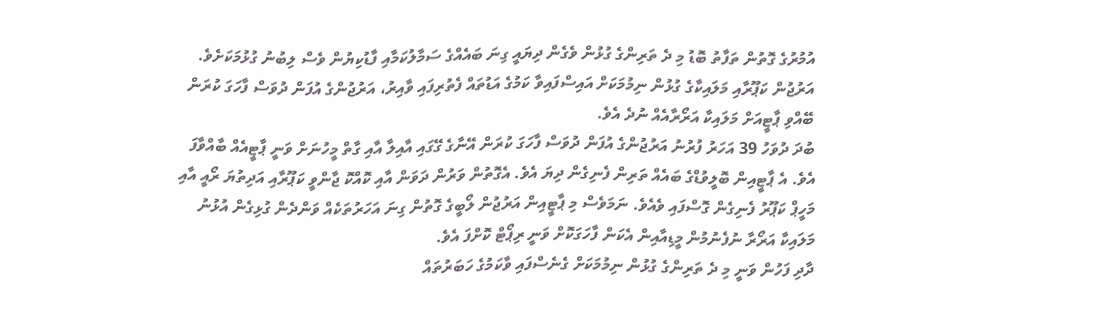އުމުރުގެ ގޮތުން ތަފާތު ބޮޑު މި ދެ ތަރިންގެ ގުޅުން ވެގެން ދިޔައީ ގިނަ ބައެއްގެ ސަމާލުކަމާއި ފާޑުކިޔުން ވެސް ލިބުނު ގުޅުމަކަށެވެ.
އަރުޖުން ކަޕޫރާއި މަލައިކާގެ ގުޅުން ނިމުމަކަށް އައިސްފައިވާ ކަމުގެ އަޑުތައް ފެތުރިފައި ވާއިރު، އަރުޖުންގެ އުފަން ދުވަސް ފާހަގަ ކުރަން ބޭއްވި ޕާޓީއަށް މަލައިކާ އަރޯރާއެއް ނުދެ އެވެ.
ބުދަ ދުވަހު 39 އަހަރު ފުރުނު އަރުޖުންގެ އުފަން ދުވަސް ފާހަގަ ކުރަން އޭނާގެ ގޭގައި އާއިލާ އާއި ގާތް މީހުނަށް ވަނީ ޕާޓީއެއް ބާއްވާފަ އެވެ. އެ ޕާޓީއިން ބޮލީވުޑްގެ ބައެއް ތަރިން ފެނިގެން ދިޔަ އެވެ. އެގޮތުން ވަރުން ދަވަން އާއި ކޮއްކޮ ޖާންވީ ކަޕޫރާއި އަދިތުޔަ ރޯއީ އާއި މަހީޕް ކަޕޫރު ފެނިގެން ގޮސްފައި ވެއެވެ. ނަމަވެސް މި ޕާޓީއިން އަރުޖުން ލޯބީގެ ގޮތުން ގިނަ އަހަރުތަކެއް ވަންދެން ގުޅިގެން އުޅުނު މަލައިކާ އަރޯރާ ނުފެނުމުން މީޑިއާއިން އެކަން ފާހަގަކޮށް ވަނީ ރިޕޯޓް ކޮށްފަ އެވެ.
ދާދި ފަހުން ވަނީ މި ދެ ތަރިންގެ ގުޅުން ނިމުމަކަށް ގެނެސްފައި ވާކަމުގެ ހަބަރުތައް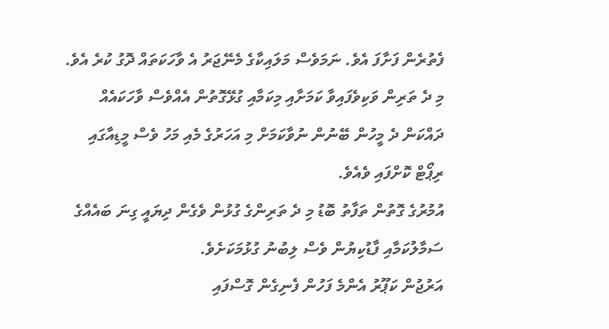ފެތުރެން ފަށާފަ އެވެ. ނަމަވެސް މަލައިކާގެ މެނޭޖަރު އެ ވާހަކަތައް ދޮގު ކުރެ އެވެ. މި ދެ ތަރިން ވަކިވެފައިވާ ކަމަށާއި މިކަމާއި ގުޅޭގޮތުން އެއްވެސް ވާހަކައެއް ދައްކަން ދެ މީހުން ބޭނުން ނުވާކަމަށް މި އަހަރުގެ މެއި މަހު ވެސް މީޑިއާގައި ރިޕޯޓް ކޮށްފައި ވެއެވެ.
އުމުރުގެ ގޮތުން ތަފާތު ބޮޑު މި ދެ ތަރިންގެ ގުޅުން ވެގެން ދިޔައީ ގިނަ ބައެއްގެ ސަމާލުކަމާއި ފާޑުކިޔުން ވެސް ލިބުނު ގުޅުމަކަށެވެ.
އަރުޖުން ކަޕޫރު އެންމެ ފަހުން ފެނިގެން ގޮސްފައި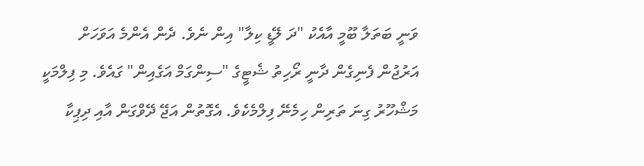ވަނީ ބަތަލާ ބޫމީ އާއެކު "ދަ ލޭޑީ ކިލާ" އިން ނެވެ. ދެން އެންމެ އަވަހަށް އަރުޖުން ފެނިގެން ދާނީ ރޯހިތު ޝެޓީގެ "ސިންގަމް އަގެއިން" ގައެވެ. މި ފިލްމަކީ މަޝްހޫރު ގިނަ ތަރިން ހިމެނޭ ފިލްމެކެވެ. އެގޮތުން އަޖޭ ދޭވްގަން އާއި ދިޕިކާ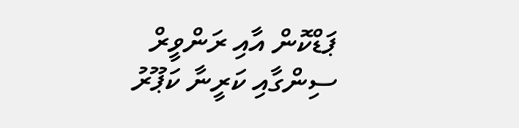ޕަޑްކޮން އާއި ރަންވީރް ސިންގާއި ކަރީނާ ކަޕޫރު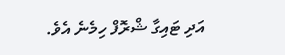އަދި ޓައިގާ ޝްރޮފް ހިމެނެ އެވެ.